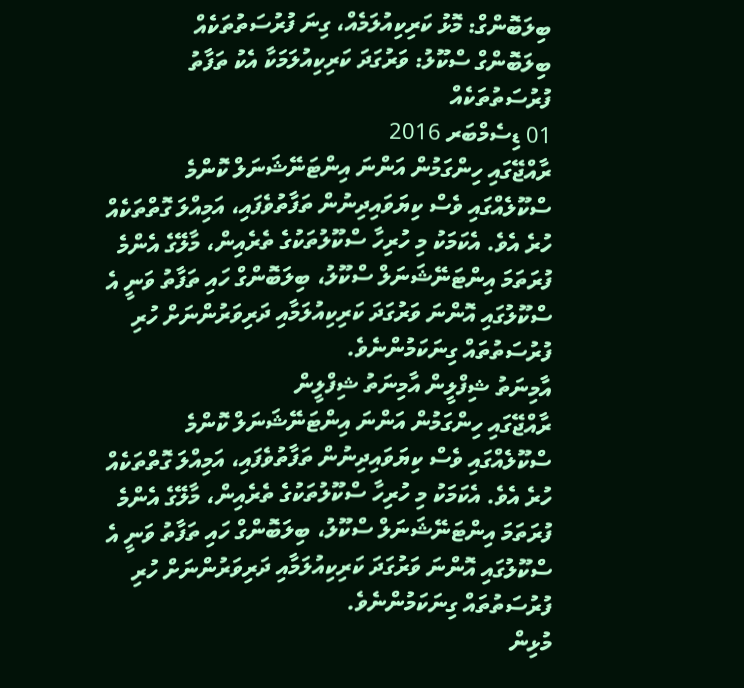ބިލަބޮންގް: މޮޅު ކަރިކިއުލަމެއް، ގިނަ ފުރުސަތުތަކެއް
ބިލަބޮންގް ސްކޫލު: ވަރުގަދަ ކަރިކިއުލަމަކާ އެކު ތަފާތު ފުރުސަތުތަކެއް
01 ޑިސެމްބަރ 2016
ރާއްޖޭގައި ހިންގަމުން އަންނަ އިންޓަނޭޝަނަލް ކޮންމެ ސްކޫލެއްގައި ވެސް ކިޔަވައިދިނުން ތަފާތުވެފައި، އަމިއްލަ ގޮތްތަކެއް ހުރެ އެވެ. އެކަމަކު މި ހުރިހާ ސްކޫލުތަކުގެ ތެރެއިން، މާލޭގެ އެންމެ ފުރަތަމަ އިންޓަނޭޝަނަލް ސްކޫލު، ބިލަބޮންގް ހައި ތަފާތު ވަނީ އެ ސްކޫލުގައި އޮންނަ ވަރުގަދަ ކަރިކިއުލަމާއި ދަރިވަރުންނަށް ހުރި ފުރުސަތުތައް ގިނަކަމުންނެވެ.
އާމިނަތު ޝިފްލީން އާމިނަތު ޝިފްލީން
ރާއްޖޭގައި ހިންގަމުން އަންނަ އިންޓަނޭޝަނަލް ކޮންމެ ސްކޫލެއްގައި ވެސް ކިޔަވައިދިނުން ތަފާތުވެފައި، އަމިއްލަ ގޮތްތަކެއް ހުރެ އެވެ. އެކަމަކު މި ހުރިހާ ސްކޫލުތަކުގެ ތެރެއިން، މާލޭގެ އެންމެ ފުރަތަމަ އިންޓަނޭޝަނަލް ސްކޫލު، ބިލަބޮންގް ހައި ތަފާތު ވަނީ އެ ސްކޫލުގައި އޮންނަ ވަރުގަދަ ކަރިކިއުލަމާއި ދަރިވަރުންނަށް ހުރި ފުރުސަތުތައް ގިނަކަމުންނެވެ.
މުޅިން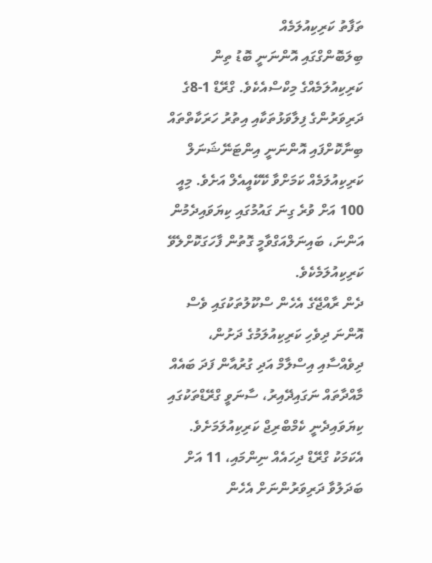ތަފާތު ކަރިކިއުލަމެއް
ބިލަބޮންގްގައި އޮންނަނީ ބޮޑު ތިން ކަރިކިއުލަމެއްގެ މިކްސްއެކެވެ. ގްރޭޑް 1-8ގެ ދަރިވަރުންގެ ފިލާވަޅުތަކާއި އިތުރު ހަރަކާތްތައް ބިނާކޮށްފައި އޮންނަނީ އިންޓަނޭޝަނަލް ކަރިކިއުލަމެއް ކަމަށްވާ ކޭކޭއީއެލް އަށެވެ. މިއީ 100 އަށް ވުރެ ގިނަ ގައުމުގައި ކިޔަވައިދެމުން އަންނަ، ބައިނަލްއަގްވާމީ ގޮތުން ފާހަގަކޮށްލެވޭ ކަރިކިއުލަމެކެވެ.
ދެން ރާއްޖޭގެ އެހެން ސްކޫލުތަކުގައި ވެސް އޮންނަ ދިވެހި ކަރިކިއުލަމުގެ ދަށުން، ދިވެއްސާއި އިސްލާމް އަދި ގުރުއާން ފަދަ ބައެއް މާއްދާތައް ނަގައިދޭއިރު، ސާނަވީ ގްރޭޑްތަކުގައި ކިޔަވައިދެނީ ކެމްބްރިޖް ކަރިކިއުލަމަށެވެ. އެކަމަކު ގްރޭޑް ދިހައެއް ނިންމައި، 11 އަށް ބަދަލުވާ ދަރިވަރުންނަށް އެހެން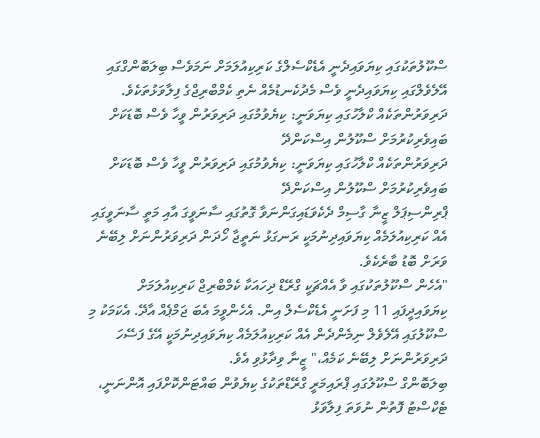ސްކޫލުތަކުގައި ކިޔަވައިދެނީ އެޑެކްސެލްގެ ކަރިކިއުލަމަށް ނަމަވެސް ބިލަބޮންގްގައި އޭލެވެލްގައި ކިޔަވައިދެނީ ވެސް މެދުކެނޑުމެއް ނެތި ކެމްބްރިޖްގެ ފިލާވަޅުތަކެވެ.
ދަރިވަރުންތަކެއް ކްލާހުގައި ކިޔަވަނީ: ކިޔެވުމުގައި ދަރިވަރުން ވީހާ ވެސް ބޮޑަކަށް ބައިވެރިކުރުމަށް ސްކޫލުން އިސްކަންދޭ
ދަރިވަރުންތަކެއް ކްލާހުގައި ކިޔަވަނީ: ކިޔެވުމުގައި ދަރިވަރުން ވީހާ ވެސް ބޮޑަކަށް ބައިވެރިކުރުމަށް ސްކޫލުން އިސްކަންދޭ
ޕްރިންސިޕަލް ޒީނާ ގާސިމް ދެކެވަޑައިގަންނަވާ ގޮތުގައި ސާނަވީގަ އާއި މަތީ ސާނަވީގައި އެއް ކަރިކިއުލަމެއް ކިޔަވައިދިނުމަކީ ރަނގަޅު ނަތީޖާ ހޯދަން ދަރިވަރުންނަށް ލިބޭނެ ވަރަށް ބޮޑު ބާރެކެވެ.
"އެހެން ސްކޫލުތަކުގައި ވާ އެއްޗަކީ ގްރޭޑް ދިހައަކާ ކެމްބްރިޖް ކަރިކިއުލަމަށް ކިޔަވައިދީފައި 11 މި ފަށަނީ އެޑެކްސެލް އިން. އެހެންވީމަ އެބަ ޖަމްޕެއް އާދޭ. އެކަމަކު މި ސްކޫލުގައި އޭލެވެލް ނިމެންދެން އެއް ކަރިކިއުލަމެއް ކިޔަވައިދިނުމަކީ އޭގެ ފަސޭހަ ދަރިވަރުންނަށް ލިބޭނެ ކަމެއް،" ޒީނާ ވިދާޅުވި އެވެ.
ބިލަބޮންގް ސްކޫލުގައި ޕްރައިމަރީ ގްރޭޑްތަކުގެ ކިޔެވުން ބައްޓަންކޮށްފައި އޮންނަނީ، ޓެކްސްޓު ފޮތުން ނުވަތަ ފިލާވަޅު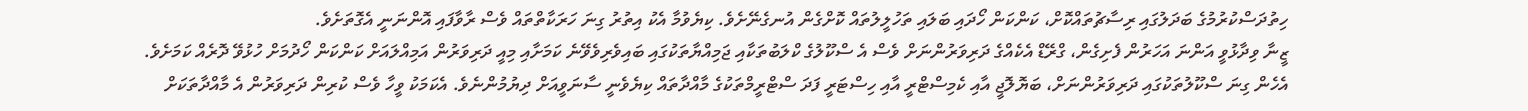ހިތުދަސްކުރުމުގެ ބަދަލުގައި ރިސާޗުތައްކޮށް، ކަންކަން ހޯދައި ބަލައި ތަހުލީލުތައް ކޮށްގެން އުނގެނޭށެވެ. ކިޔެވުމާ އެކު އިތުރު ގިނަ ހަރަކާތްތައް ވެސް ރާވާފައި އޮންނަނީ އެގޮތަށެވެ.
ޒީނާ ވިދާޅުވީ އަންނަ އަހަރުން ފެށިގެން، ގްރޭޑް އެކެއްގެ ދަރިވަރުންނަށް ވެސް އެ ސްކޫލުގެ ކްލަބުތަކާއި ޖަމިއްޔާތަކުގައި ބައިވެރިވެވޭނެ ކަމަށާއި މިއީ ދަރިވަރުން އަމިއްލައަށް ކަންކަން ހޯދުމަށް ހުޅުވޭ ދޮރެއް ކަމަށެވެ.
އެހެން ގިނަ ސްކޫލުތަކުގައި ދަރިވަރުންނަށް، ބަޔޮލޮޖީ އާއި ކެމިސްޓްރީ އާއި ހިސްޓަރީ ފަދަ ސްޓްރީމްތަކުގެ މާއްދާތައް ކިޔެވެނީ ސާނަވީއަށް ދިޔުމުންނެވެ. އެކަމަކު ވީހާ ވެސް ކުރިން ދަރިވަރުން އެ މާއްދާތަކަށް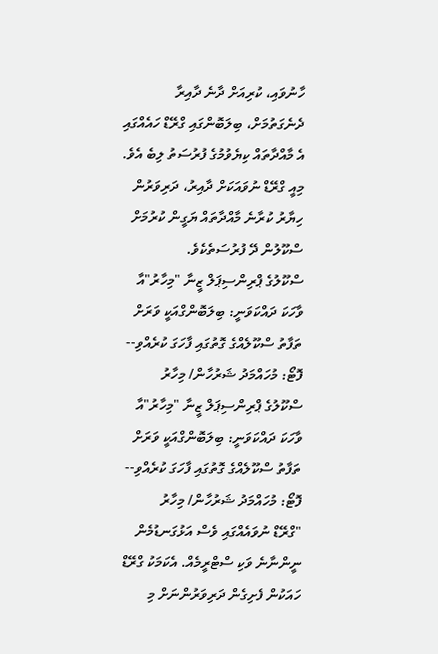ހާނުވައި، ކުރިއަށް ދާނެ ދާއިރާ ދެނެގަތުމަށް، ބިލަބޮންގައި ގްރޭޑް ހައެއްގައި އެ މާއްދާތައް ކިޔެވުމުގެ ފުރުސަތު ލިބެ އެވެ. މިއީ ގްރޭޑް ނުވައަކަށް ދާއިރު، ދަރިވަރުން ހިޔާރު ކުރާނެ މާއްދާތައް ޔަގީން ކުރުމަށް ސްކޫލުން ދޭ ފުރުސަތެކެވެ.
ސްކޫލުގެ ޕްރިންސިޕަލް ޒީނާ "މިހާރު"އާ ވާހަކަ ދައްކަވަނީ: ބިލަބޮންގްއަކީ ވަރަށް ތަފާތު ސްކޫލެއްގެ ގޮތުގައި ފާހަގަ ކުރެއްވި-- ފޮޓޯ: މުހައްމަދު ޝަރުހާން/ މިހާރު
ސްކޫލުގެ ޕްރިންސިޕަލް ޒީނާ "މިހާރު"އާ ވާހަކަ ދައްކަވަނީ: ބިލަބޮންގްއަކީ ވަރަށް ތަފާތު ސްކޫލެއްގެ ގޮތުގައި ފާހަގަ ކުރެއްވި-- ފޮޓޯ: މުހައްމަދު ޝަރުހާން/ މިހާރު
"ގްރޭޑް ނުވައެއްގައި ވެސް އަޅުގަނޑުމެން ނީންނާނެ ވަކި ސްޓްރީމެއް. އެކަމަކު ގްރޭޑް ހައަކުން ފެށިގެން ދަރިވަރުންނަށް މި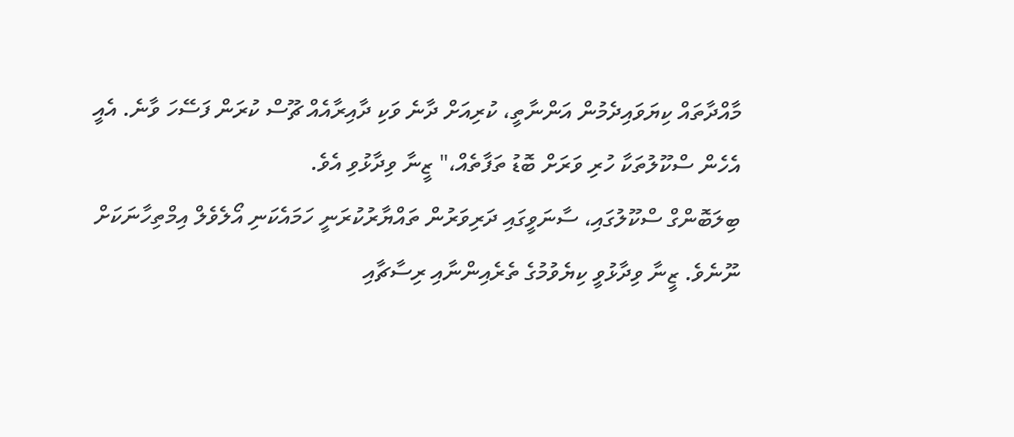މާއްދާތައް ކިޔަވައިދެމުން އަންނާތީ، ކުރިއަށް ދާނެ ވަކި ދާއިރާއެއް ޗޫސް ކުރަން ފަސޭހަ ވާނެ. އެއީ އެހެން ސްކޫލުތަކާ ހުރި ވަރަށް ބޮޑު ތަފާތެއް،" ޒީނާ ވިދާޅުވި އެވެ.
ބިލަބޮންގް ސްކޫލުގައި، ސާނަވީގައި ދަރިވަރުން ތައްޔާރުކުރަނީ ހަމައެކަނި އޯލެވެލް އިމްތިހާނަކަށް ނޫނެވެ. ޒީނާ ވިދާޅުވީ ކިޔެވުމުގެ ތެރެއިންނާއި ރިސާޗާއި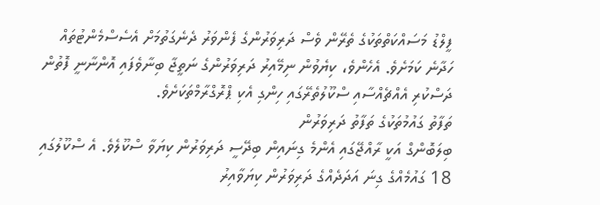ފީލްޑު މަސައްކަތްތަކުގެ ތެރޭން ވެސް ދަރިވަރުންގެ ފެންވަރު ދެނެގަތުމަށް އެސެސްމެންޓުތައް ހަދާނެ ކަމަށެވެ. އެހެންވެ، ކިޔެވުން ނިމޭއިރު ދަރިވަރުންގެ ނަތީޖާ ބިނާވެފައި އޮންނާނީ ފޮތުން ދަސްކުރި އެއްޗެއްސާއި ސްކޫލުތެރޭގައި ހިންގި އެކި ޕްރޮގްރާމްތަކަށެވެ.
ތަފާތު ގައުމުތަކުގެ ތަފާތު ދަރިވަރުން
ބިލަބޮންގް އަކީ ރާއްޖޭގައި އެންމެ ގިނައިން ބިދޭސީ ދަރިވަރުން ކިޔަވާ ސްކޫލެވެ. އެ ސްކޫލުގައި 18 ގައުމެއްގެ ގިނަ އަދަދެއްގެ ދަރިވަރުން ކިޔަވާއިރު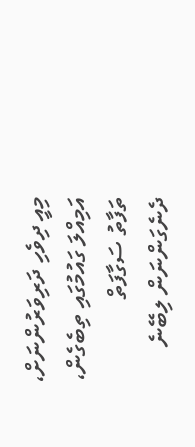މިއީ ދިވެހި ދަރިވަރުންނަށް، އަމިއްލަ ގައުމުގައި ތިބެގެން، ތަފާތު ސަގާފަތް ދެނެގަންނަން ލިބޭނެ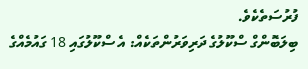ފުރުސަތެކެވެ.
ބިލަބޮންގް ސްކޫލުގެ ދަރިވަރުންތަކެއް: އެ ސްކޫލުގައި 18 ގައުމެއްގެ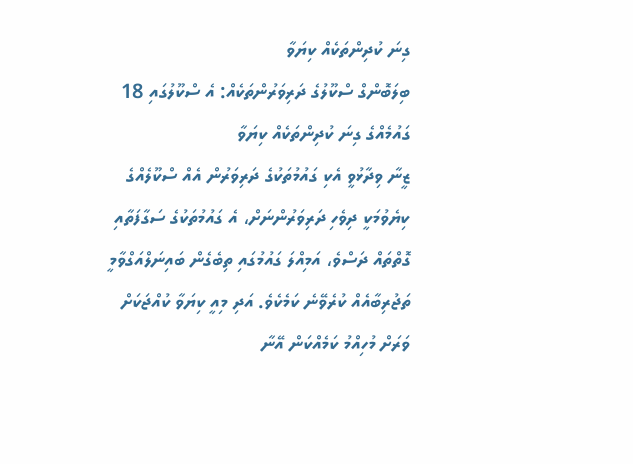ގިނަ ކުދިންތަކެއް ކިޔަވާ
ބިލަބޮންގް ސްކޫލުގެ ދަރިވަރުންތަކެއް: އެ ސްކޫލުގައި 18 ގައުމެއްގެ ގިނަ ކުދިންތަކެއް ކިޔަވާ
ޒީނާ ވިދާޅުވީ އެކި ގައުމުތަކުގެ ދަރިވަރުން އެއް ސްކޫލެއްގެ ކިޔެވުމަކީ ދިވެހި ދަރިވަރުންނަށް، އެ ގައުމުތަކުގެ ސަގާފަތާއި ގޮތްތައް ދަސްވެ، އަމިއްލަ ގައުމުގައި ތިބެގެން ބައިނަލްއަގްވާމީ ތަޖުރިބާއެއް ކުރެވޭނެ ކަމެކެވެ. އަދި މިއީ ކިޔަވާ ކުއްޖަކަށް ވަރަށް މުހިއްމު ކަމެއްކަން އޭނާ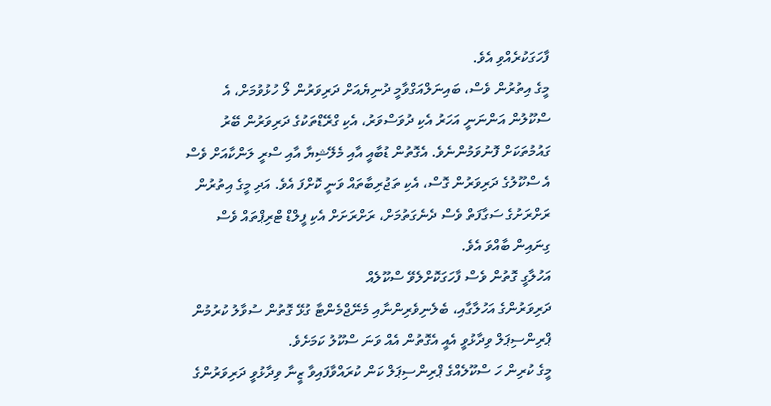ފާހަގަކުރެއްވި އެވެ.
މީގެ އިތުރުން ވެސް، ބައިނަލްއަގްވާމީ ދުނިޔެއަށް ދަރިވަރުން ލޯ ހުޅުވުމަށް، އެ ސްކޫލުން އަންނަނީ އަހަރު އެކި ދުވަސްވަރު، އެކި ގްރޭޑްތަކުގެ ދަރިވަރުން ބޭރު ގައުމުތަކަށް ފޮނުވަމުންނެވެ. އެގޮތުން ޑުބާއީ އާއި މެލޭޝިޔާ އާއި ސްރީ ލަންކާއަށް ވެސް އެ ސްކޫލުގެ ދަރިވަރުން ގޮސް، އެކި ތަޖުރިބާތައް ވަނީ ކޮށްފަ އެވެ. އަދި މީގެ އިތުރުން ރަށްރަށުގެ ސަގާފަތް ވެސް ދެނެގަތުމަށް، ރަށްރަށަށް އެކި ފީލްޑް ޓްރިޕްތައް ވެސް ގިނައިން ބާއްވަ އެވެ.
އަހުލާގީ ގޮތުން ވެސް ފާހަގަކޮށްލެވޭ ސްކޫލެއް
ދަރިވަރުންގެ އަހުލާގާއި، ބެލެނިވެރިންނާއި މެނޭޖްމެންޓާ ގުޅޭ ގޮތުން ސުވާލު ކުރުމުން ޕްރިންސިޕަލް ވިދާޅުވީ އެއީ އެގޮތުން އެއް ވަނަ ސްކޫލު ކަމަށެވެ.
މީގެ ކުރިން ހަ ސްކޫލެއްގެ ޕްރިންސިޕަލް ކަން ކުރައްވާފައިވާ ޒީނާ ވިދާޅުވީ ދަރިވަރުންގެ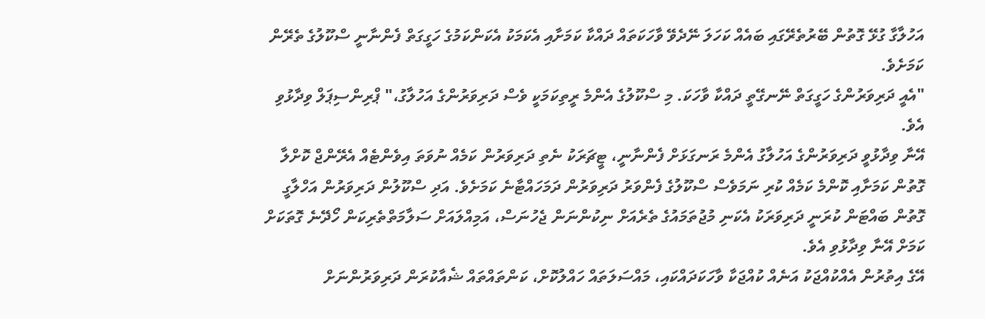އަހުލާގާ ގުޅޭ ގޮތުން ބޭރުތެރޭގައި ބައެއް ކަހަލަ ނޭދެވޭ ވާހަކަތައް ދައްކާ ކަމަށާއި އެކަމަކު އެކަންކަމުގެ ހަގީގަތް ފެންނާނީ ސްކޫލުގެ ތެރޭން ކަމަށެވެ.
"އެއީ ދަރިވަރުންގެ ހަގީގަތް ނޭނގޭތީ ދައްކާ ވާހަކަ. މި ސްކޫލުގެ އެންމެ ރީތިކަމަކީ ވެސް ދަރިވަރުންގެ އަހުލާގު،" ޕްރިންސިޕަލް ވިދާޅުވި އެވެ.
އޭނާ ވިދާޅުވީ ދަރިވަރުންގެ އަހުލާގު އެންމެ ރަނގަޅަށް ފެންނާނީ، ޓީޗަރަކު ނެތި ދަރިވަރުން ކަމެއް ނުވަތަ އިވެންޓެއް އެރޭންޖް ކޮށްލާ ގޮތުން ކަމަށާއި ކޮންމެ ކަމެއް ކުރި ނަމަވެސް ސްކޫލުގެ ފެންވަރު ދަރިވަރުން ދަމަހައްޓާނެ ކަމަށެވެ. އަދި ސްކޫލުން ދަރިވަރުން އަހްލާގީ ގޮތުން ބައްޓަން ކުރަނީ ދަރިވަރަކު އެކަނި މުޖުތަމައުގެ ތެރެއަށް ނިކުންނަން ޖެހުނަސް، އަމިއްލައަށް ސަލާމަތްތެރިކަން ހޯދޭނެ ގޮތަކަށް ކަމަށް އޭނާ ވިދާޅުވި އެވެ.
އޭގެ އިތުރުން އެއްކުއްޖަކު އަނެއް ކުއްޖަކާ ވާހަކަދައްކައި، މައްސަލަތައް ހައްލުކޮށް، ކަންތައްތައް ޝެއާކުރަން ދަރިވަރުންނަށް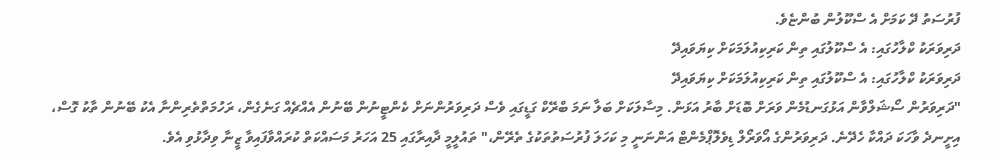ފުރުސަތު ދޭ ކަމަށް އެ ސްކޫލުން ބުންޏެވެ.
ދަރިވަރަކު ކްލާހުގައި: އެ ސްކޫލުގައި ތިން ކަރިކިއުލަމަކަށް ކިޔަވައިދޭ
ދަރިވަރަކު ކްލާހުގައި: އެ ސްކޫލުގައި ތިން ކަރިކިއުލަމަކަށް ކިޔަވައިދޭ
"ދަރިވަރުން ސޯޝަލްވާން އަޅުގަނޑުމެން ވަރަށް ބޮޑަށް ބާރު އަޅަން. މިސާލަކަށް ބަލާ ނަމަ ބްރޭކް ގަޑީގައި ވެސް ދަރިވަރުންނަށް ކެންޓީނުން ބޭނުން އެއްޗެއް ގަނެގެން، ރަހުމަތްތެރިންނާ އެކު ބޭނުން ތާކު ގޮސް، އިށީނދެ ވާހަކަ ދައްކާ ހެދޭނެ. ދަރިވަރުންގެ އޯވަރޯލް ޑިވެލޮޕްމެންޓް އަންނަނީ މި ކަހަލަ ފުރުސަތުތަކުގެ ތެރޭން،" ތައުލީމީ ދާއިރާގައި 25 އަހަރު މަސައްކަތް ކުރައްވާފައިވާ ޒީނާ ވިދާޅުވި އެވެ.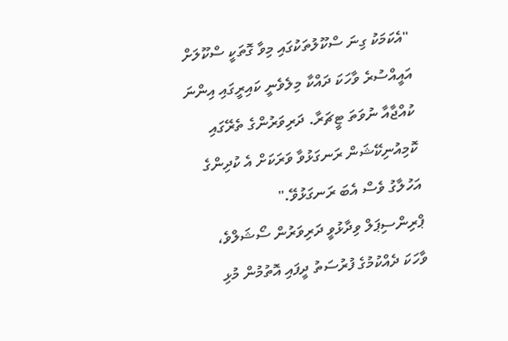"އެކަމަކު ގިނަ ސްކޫލުތަކުގައި މިވާ ގޮތަކީ ސްކޫލަށް އައީއްސުރެ ވާހަކަ ދައްކާ މިލެވެނީ ކައިރީގައި އިންނަ ކުއްޖާއާ ނުވަތަ ޓީޗަރާ. ދަރިވަރުންގެ ތެރޭގައި ކޮމިއުނިކޭޝަން ރަނގަޅުވާ ވަރަކަށް އެ ކުދިންގެ އަހުލާގު ވެސް އެބަ ރަނގަޅުވޭ."
ޕްރިންސިޕަލް ވިދާޅުވީ ދަރިވަރުން ސޯޝަލްވެ، ވާހަކަ ދެއްކުމުގެ ފުރުސަތު ދީފައި އޮތުމުން މުޅި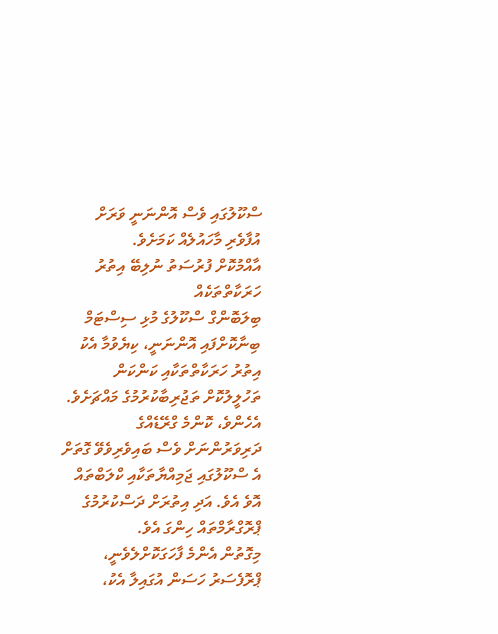ސްކޫލުގައި ވެސް އޮންނަނީ ވަރަށް އުފާވެރި މާހައުލެއް ކަމަށެވެ.
އާއްމުކޮށް ފުރުސަތު ނުލިބޭ އިތުރު ހަރަކާތްތަކެއް
ބިލަބޮންގް ސްކޫލުގެ މުޅި ސިސްޓަމް ބިނާކޮށްފައި އޮންނަނީ، ކިޔެވުމާ އެކު އިތުރު ހަރަކާތްތަކާއި ކަންކަން ތަހުލީލުކޮށް ތަޖުރިބާކުރުމުގެ މައްޗަށެވެ. އެހެންވެ، ކޮންމެ ގްރޭޑެއްގެ ދަރިވަރުންނަށް ވެސް ބައިވެރިވެވޭ ގޮތަށް އެ ސްކޫލުގައި ޖަމިއްޔާތަކާއި ކްލަބްތައް އޮވެ އެވެ. އަދި އިތުރަށް ދަސްކުރުމުގެ ޕްރޮގްރާމްތައް ހިންގަ އެވެ.
މިގޮތުން އެންމެ ފާހަގަކޮށްލެވެނީ، ޕްރޮފެސަރު ހަސަން އުގައިލާ އެކު،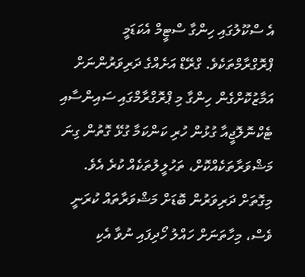އެ ސްކޫލުގައި ހިންގާ ސްޓީމް އެކަޑަމީ ޕްރޮގްރާމްތަކެވެ. ގްރޭޑް އަށެއްގެ ދަރިވަރުންނަށް އަމާޒުކޮށްގެން ހިންގާ މި ޕްރޮގްރާމްގައި ސައިންސާއި ޓެކްނޮލޮޖީއާ ގުޅުން ހުރި ކަންކަމާ ގުޅޭ ގޮތުން ގިނަ މަޝްވަރާތަކެއްކޮށް، ތަހުލީލުތަކެއް ކުރެ އެވެ.
މިގޮތަށް ދަރިވަރުން ބޮޑަށް މަޝްވަރާތައް ކުރަނީ ވެސް، މިހާތަނަށް ހައްލު ހޯދިފައި ނުވާ އެކި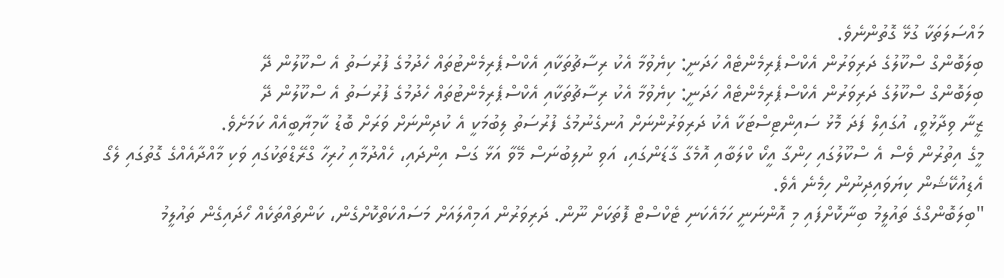މައްސަލަތަކާ ގުޅޭ ގޮތުންނެވެ.
ބިލަބޮންގް ސްކޫލުގެ ދަރިވަރުން އެކްސްޕެރިމެންޓެއް ހަދަނީ: ކިޔެވުމާ އެކު ރިސާޗުތަކާއި އެކްސްޕެރިމެންޓުތައް ހެދުމުގެ ފުރުސަތު އެ ސްކޫލުން ދޭ
ބިލަބޮންގް ސްކޫލުގެ ދަރިވަރުން އެކްސްޕެރިމެންޓެއް ހަދަނީ: ކިޔެވުމާ އެކު ރިސާޗުތަކާއި އެކްސްޕެރިމެންޓުތައް ހެދުމުގެ ފުރުސަތު އެ ސްކޫލުން ދޭ
ޒީނާ ވިދާޅުވީ، އުގައިލް ފަދަ މޮޅު ސައިންޓިސްޓަކާ އެކު ދަރިވަރުންނަށް އުނގެނުމުގެ ފުރުސަތު ލިބުމަކީ އެ ކުދިންނަށް ވަރަށް ބޮޑު ކާމިޔާބީއެއް ކަމަށެވެ.
މީގެ އިތުރުން ވެސް އެ ސްކޫލުގައި ހިންގާ އީކޯ ކްލަބާއި އޮމެގާ ގާޑަންގައި، އަވި ނުލިބުނަސް މޭވާ އަޅާ ގަސް އިންދައި، ހެއްދުމާއި ހުރިހާ ގްރޭޑްތަކުގައި ވަކި މާއްދާއެއްގެ ގޮތުގައި ލެގޯ އެޑިއުކޭޝަން ކިޔަވައިދިނުން ހިމެނެ އެވެ.
"ބިލަބޮންގްގެ ތައުލީމު ބިނާކޮށްފައި މި އޮންނަނީ ހަމައެކަނި ޓެކްސްޓް ފޮތަކަށް ނޫން. ދަރިވަރުން އަމިއްލައަށް މަސައްކަތްކޮށްގެން، ކަންތައްތަކެއް ހޯދައިގެން ތައުލީމު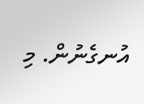އުނގެނުން. މި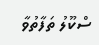ސްކޫލު ތަފާތުވާ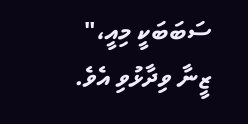ސަބަބަކީ މިއީ،" ޒީނާ ވިދާޅުވި އެވެ.